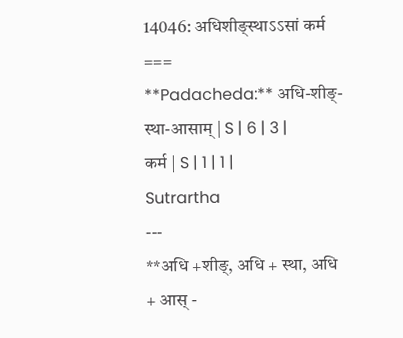14046: अधिशीङ्स्थाऽऽसां कर्म
===
**Padacheda:** अधि-शीङ्-स्था-आसाम् | S | 6 | 3 |
कर्म | S | 1 | 1 |
Sutrartha
---
**अधि +शीङ्, अधि + स्था, अधि + आस् -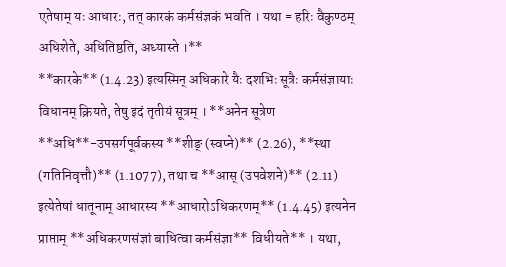एतेषाम् यः आधारः, तत् कारकं कर्मसंज्ञकं भवति । यथा = हरिः वैकुण्ठम् अधिशेते, अधितिष्ठति, अध्यास्ते ।**
**कारके** (1.4.23) इत्यस्मिन् अधिकारे यैः दशभिः सूत्रैः कर्मसंज्ञायाः विधानम् क्रियते, तेषु इदं तृतीयं सूत्रम् । **अनेन सूत्रेण **अधि**-उपसर्गपूर्वकस्य **शीङ् (स्वप्ने)** (2.26), **स्था (गतिनिवृत्तौ)** (1.1077), तथा च **आस् (उपवेशने)** (2.11) इत्येतेषां धातूनाम् आधारस्य **आधारोऽधिकरणम्** (1.4.45) इत्यनेन प्राप्ताम् **अधिकरणसंज्ञां बाधित्वा कर्मसंज्ञा** विधीयते** । यथा,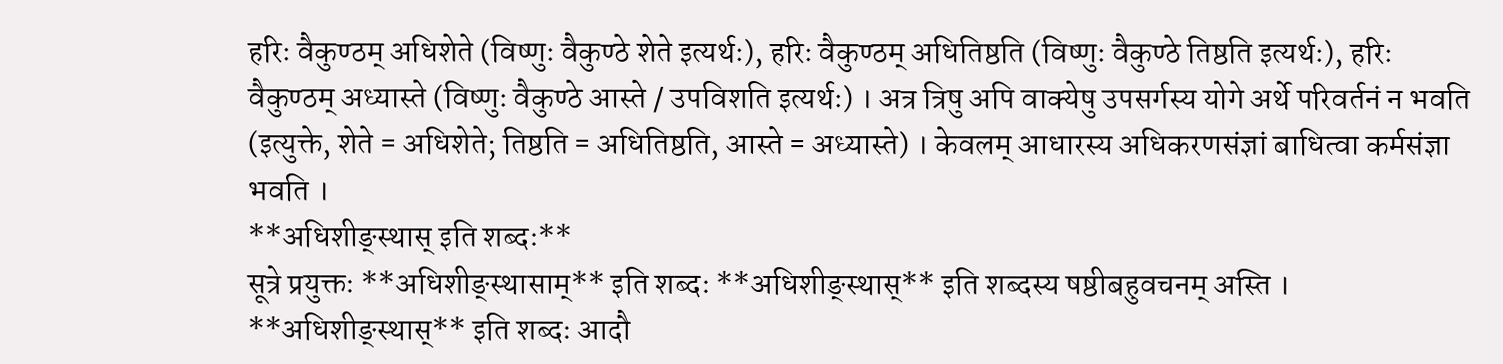हरिः वैकुण्ठम् अधिशेते (विष्णुः वैकुण्ठे शेते इत्यर्थः), हरिः वैकुण्ठम् अधितिष्ठति (विष्णुः वैकुण्ठे तिष्ठति इत्यर्थः), हरिः वैकुण्ठम् अध्यास्ते (विष्णुः वैकुण्ठे आस्ते / उपविशति इत्यर्थः) । अत्र त्रिषु अपि वाक्येषु उपसर्गस्य योगे अर्थे परिवर्तनं न भवति (इत्युक्ते, शेते = अधिशेते; तिष्ठति = अधितिष्ठति, आस्ते = अध्यास्ते) । केवलम् आधारस्य अधिकरणसंज्ञां बाधित्वा कर्मसंज्ञा भवति ।
**अधिशीङ्स्थास् इति शब्दः**
सूत्रे प्रयुक्तः **अधिशीङ्स्थासाम्** इति शब्दः **अधिशीङ्स्थास्** इति शब्दस्य षष्ठीबहुवचनम् अस्ति । **अधिशीङ्स्थास्** इति शब्दः आदौ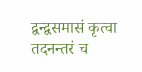द्वन्द्वसमासं कृत्वा तदनन्तरं च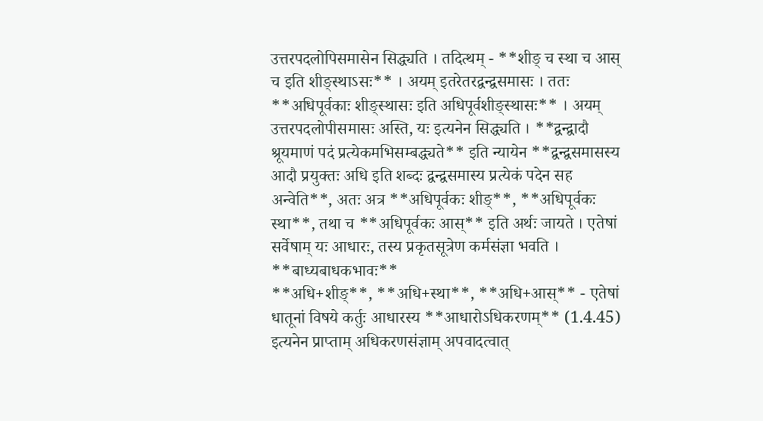उत्तरपदलोपिसमासेन सिद्ध्यति । तदित्थम् - **शीङ् च स्था च आस् च इति शीङ्स्थाऽसः** । अयम् इतरेतरद्वन्द्वसमासः । ततः **अधिपूर्वकाः शीङ्स्थासः इति अधिपूर्वशीङ्स्थासः** । अयम् उत्तरपदलोपीसमासः अस्ति, यः इत्यनेन सिद्ध्यति । **द्वन्द्वादौ श्रूयमाणं पदं प्रत्येकमभिसम्बद्ध्यते** इति न्यायेन **द्वन्द्वसमासस्य आदौ प्रयुक्तः अधि इति शब्दः द्वन्द्वसमास्य प्रत्येकं पदेन सह अन्वेति**, अतः अत्र **अधिपूर्वकः शीङ्**, **अधिपूर्वकः स्था**, तथा च **अधिपूर्वकः आस्** इति अर्थः जायते । एतेषां सर्वेषाम् यः आधारः, तस्य प्रकृतसूत्रेण कर्मसंज्ञा भवति ।
**बाध्यबाधकभावः**
**अधि+शीङ्**, **अधि+स्था**, **अधि+आस्** - एतेषां धातूनां विषये कर्तुः आधारस्य **आधारोऽधिकरणम्** (1.4.45) इत्यनेन प्राप्ताम् अधिकरणसंज्ञाम् अपवादत्वात्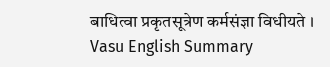बाधित्वा प्रकृतसूत्रेण कर्मसंज्ञा विधीयते ।
Vasu English Summary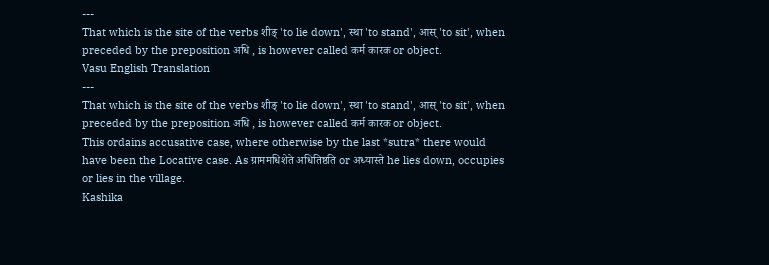---
That which is the site of the verbs शीङ् 'to lie down', स्था 'to stand', आस् 'to sit', when preceded by the preposition अधि , is however called कर्म कारक or object.
Vasu English Translation
---
That which is the site of the verbs शीङ् 'to lie down', स्था 'to stand', आस् 'to sit', when preceded by the preposition अधि , is however called कर्म कारक or object.
This ordains accusative case, where otherwise by the last *sutra* there would have been the Locative case. As ग्राममधिशेते अधितिष्ठति or अध्यास्ते he lies down, occupies or lies in the village.
Kashika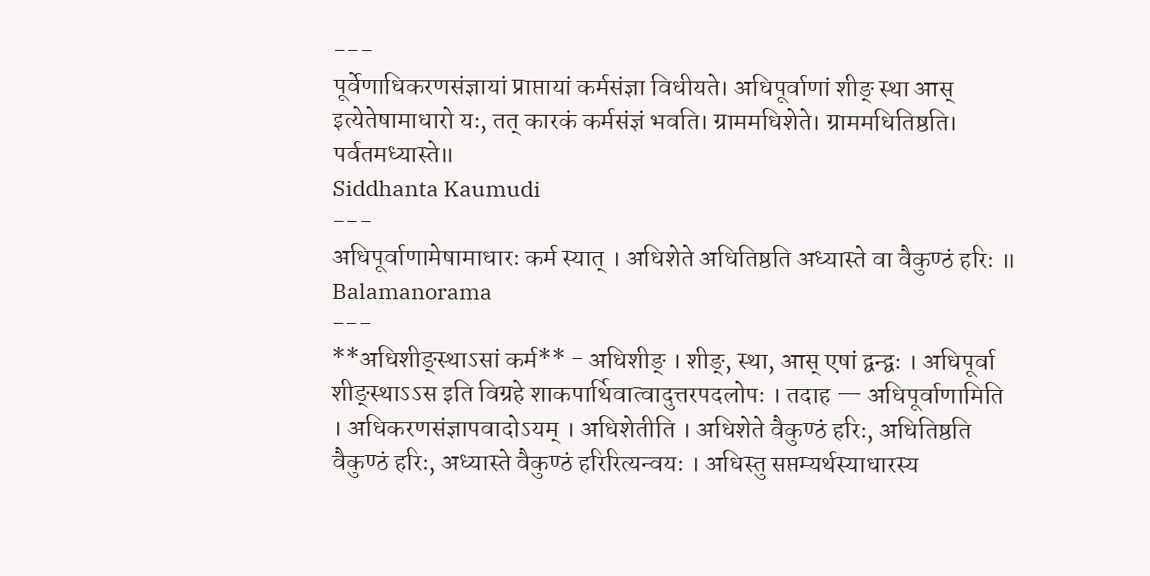---
पूर्वेणाधिकरणसंज्ञायां प्राप्तायां कर्मसंज्ञा विधीयते। अधिपूर्वाणां शीङ् स्था आस् इत्येतेषामाधारो यः, तत् कारकं कर्मसंज्ञं भवति। ग्राममधिशेते। ग्राममधितिष्ठति। पर्वतमध्यास्ते॥
Siddhanta Kaumudi
---
अधिपूर्वाणामेषामाधारः कर्म स्यात् । अधिशेते अधितिष्ठति अध्यास्ते वा वैकुण्ठं हरिः ॥
Balamanorama
---
**अधिशीङ्स्थाऽसां कर्म** - अधिशीङ् । शीङ्, स्था, आस् एषां द्वन्द्वः । अधिपूर्वा शीङ्स्थाऽऽस इति विग्रहे शाकपार्थिवात्वादुत्तरपदलोपः । तदाह — अधिपूर्वाणामिति । अधिकरणसंज्ञापवादोऽयम् । अधिशेतीति । अधिशेते वैकुण्ठं हरिः, अधितिष्ठति वैकुण्ठं हरिः, अध्यास्ते वैकुण्ठं हरिरित्यन्वयः । अधिस्तु सप्तम्यर्थस्याधारस्य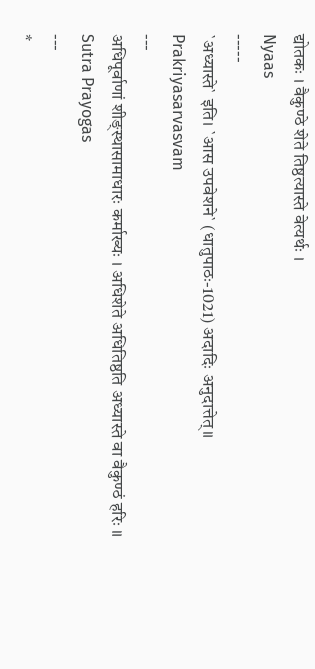द्योतकः । वैकुण्ठे शेते तिष्ठत्यास्ते वेत्यर्थः ।
Nyaas
-----
`अध्यास्ते` इति। `आस उपवेशने` (धातुपाठः-1021) अदादिः अनुदात्तेत्॥
Prakriyasarvasvam
---
अधिपूर्वाणां शीङ्स्थासामाधारः कर्माख्यः । अधिशेते अधितिष्ठति अध्यास्ते वा वैकुण्ठं हरिः ॥
Sutra Prayogas
---
*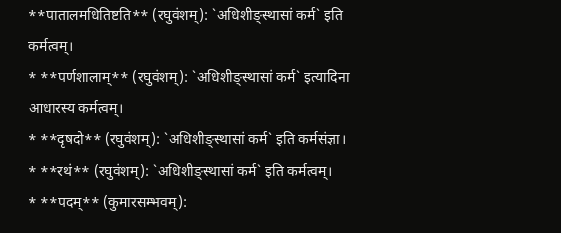**पातालमधितिष्टति** (रघुवंशम्): `अधिशीङ्स्थासां कर्म` इति कर्मत्वम्।
* **पर्णशालाम्** (रघुवंशम्): `अधिशीङ्स्थासां कर्म` इत्यादिना आधारस्य कर्मत्वम्।
* **दृषदो** (रघुवंशम्): `अधिशीङ्स्थासां कर्म` इति कर्मसंज्ञा।
* **रथं** (रघुवंशम्): `अधिशीङ्स्थासां कर्म` इति कर्मत्वम्।
* **पदम्** (कुमारसम्भवम्):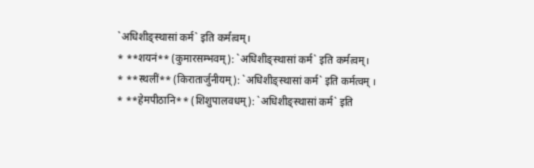`अधिशीङ्स्थासां कर्म` इति कर्मत्वम्।
* **शयनं** (कुमारसम्भवम्): `अधिशीङ्स्थासां कर्म` इति कर्मत्वम्।
* **स्थलीं** (किरातार्जुनीयम्): `अधिशीङ्स्थासां कर्म` इति कर्मत्वम् ।
* **हेमपीठानि** (शिशुपालवधम्): `अधिशीङ्स्थासां कर्म` इति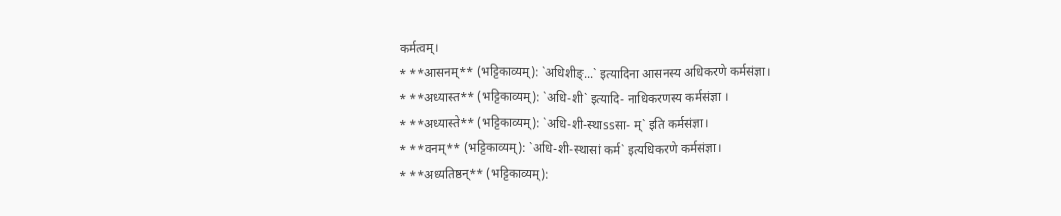कर्मत्वम्।
* **आसनम्** (भट्टिकाव्यम्): `अधिशीङ्...` इत्यादिना आसनस्य अधिकरणे कर्मसंज्ञा।
* **अध्यास्त** (भट्टिकाव्यम्): `अधि-शी` इत्यादि- नाधिकरणस्य कर्मसंज्ञा ।
* **अध्यास्ते** (भट्टिकाव्यम्): `अधि-शी-स्थाssसा- म्` इति कर्मसंज्ञा।
* **वनम्** (भट्टिकाव्यम्): `अधि-शी-स्थासां कर्म` इत्यधिकरणे कर्मसंज्ञा।
* **अध्यतिष्ठन्** (भट्टिकाव्यम्):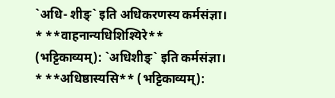`अधि- शीङ्` इति अधिकरणस्य कर्मसंज्ञा।
* **वाहनान्यधिशिश्यिरे** (भट्टिकाव्यम्): `अधिशीङ्` इति कर्मसंज्ञा।
* **अधिष्ठास्यसि** (भट्टिकाव्यम्):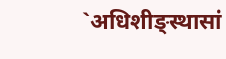`अधिशीङ्स्थासां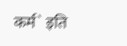कर्म` इति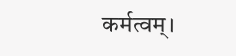कर्मत्वम्।